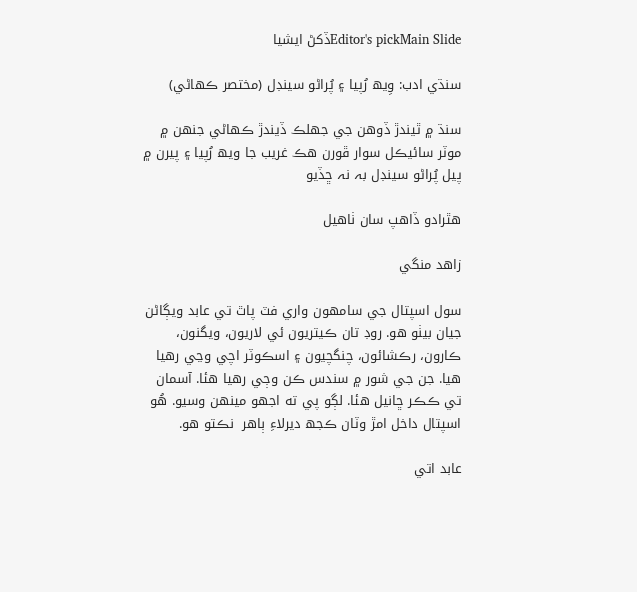Editor's pickMain Slideڏکڻ ايشيا

سنڌي ادب: وِيھ رُپيا ۽ پُراڻو سينڊل (مختصر ڪهاڻي)

سنڌ ۾ ٿيندڙ ڏوھن جي جھلڪ ڏيندڙ ڪھاڻي جنھن ۾ موٽر سائيڪل سوار ڦورن ھڪ غريب جا ويھ رُپيا ۽ پيرن ۾ پيل پُراڻو سينڊل بہ نہ ڇڏيو

ھٿرادو ڏاھپ سان ٺاھيل

زاهد منگي

سول اسپتال جي سامهون واري فٽ پاٿ تي عابد ويڳاڻن جيان بيٺو هو. روڊ تان ڪيتريون ئي لاريون، ويگنون، ڪارون، رڪشائون، چنگچيون ۽ اسڪوٽر اچي وڃي رهيا هيا. جن جي شور ۾ سندس ڪن وڄي رهيا هئا. آسمان تي ڪڪر ڇانيل ھئا. لڳو پي ته اجهو مينهن وسيو. ھُو اسپتال داخل امڙ وٽان ڪجھ ديرلاءِ ٻاھر  نڪتو ھو.

عابد اتي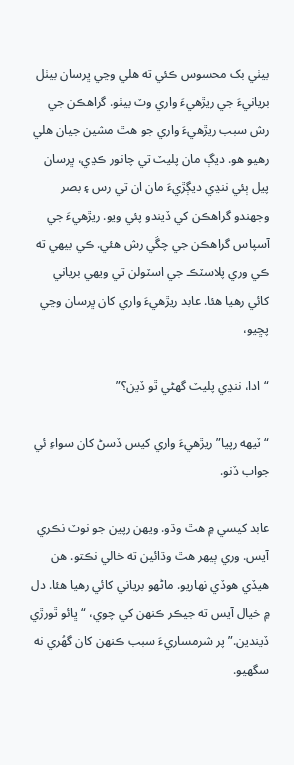بيٺي بک محسوس ڪئي ته هلي وڃي ڀرسان بيٺل بريانيءَ جي ريڙهيءَ واري وٽ بيٺو. گراهڪن جي رش سبب ريڙهيءَ واري جو هٿ مشين جيان هلي رهيو هو. ديڳ مان پليٽ تي چانور ڪڍي، ڀرسان پيل ٻئي ننڍي ديڳڙيءَ مان ان تي رس ۽ بصر وجهندو گراهڪن کي ڏيندو پئي ويو. ريڙهيءَ جي آسپاس گراهڪن جي چڱي رش هئي. ڪي بيهي ته ڪي وري پلاسٽڪ جي اسٽولن تي ويهي برياني کائي رهيا هئا. عابد ريڙهيءَ واري کان ڀرسان وڃي پڇيو،

“ادا، ننڍي پليٽ گهڻي ٿو ڏين؟”

“ٽيهه رپيا” ريڙهيءَ واري کيس ڏسڻ کان سواءِ ئي جواب ڏنو.

عابد کيسي ۾ هٿ وڌو. ويهن رپين جو نوٽ نڪري آيس. وري ٻيهر هٿ وڌائين ته خالي نڪتو. هن هيڏي هوڏي نهاريو. ماڻهو برياني کائي رهيا هئا. دل ۾ خيال آيس ته جيڪر ڪنهن کي چوي، “ ڀائو ٿورڙي ڏيندين.” پر شرمساريءَ سبب ڪنهن کان گهُري نه سگهيو.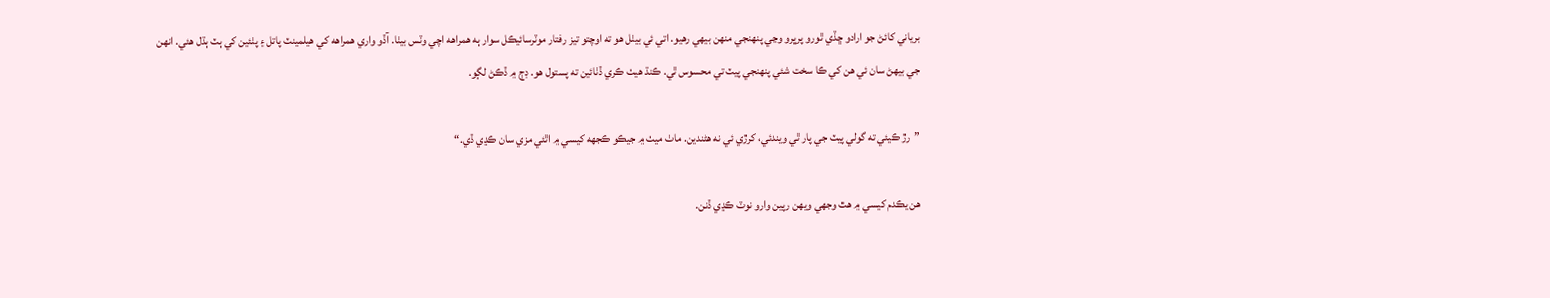برياني کائڻ جو ارادو ڇڏي ٿورو پرڀرو وڃي پنهنجي منهن بيهي رهيو. اتي ئي بيٺل هو ته اوچتو تيز رفتار موٽرسائيڪل سوار ٻه همراهه اچي وٽس بيٺا. آڏو واري همراهه کي هيلمينٽ پاتل ۽ پٺئين کي ٻٽ ٻڌل هئي. انهن جي بيهڻ سان ئي هن کي ڪا سخت شئي پنهنجي پيٽ تي محسوس ٿي. ڪنڌ هيٺ ڪري ڏٺائين ته پستول هو. ڊڄ ۾ ڏڪڻ لڳو.

”رڙ ڪيئي ته گولي پيٽ جي پار ٿي ويندئي، کرڙي ئي نه هڻندين. ماٺ ميٺ ۾ جيڪو ڪجهه کيسي ۾ اٿئي مزي سان ڪڍي ڏي.“

هن يڪدم کيسي ۾ هٿ وجهي ويهن رپين وارو نوٽ ڪڍي ڏنن.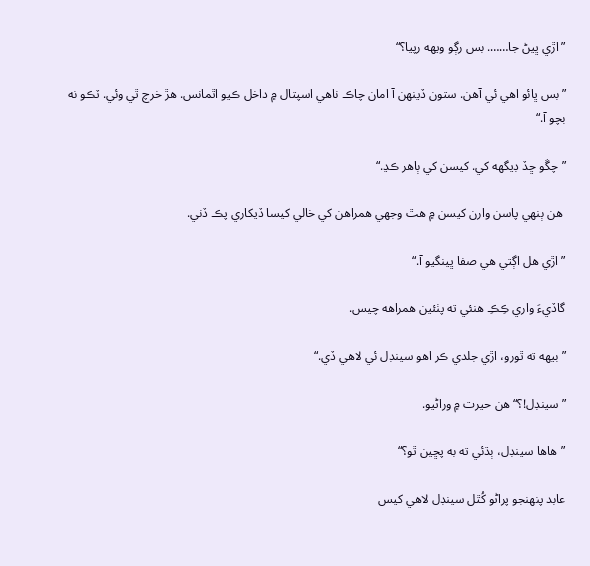”اڙي ڀيڻ جا……. بس رڳو ويهه رپيا؟“

”بس ڀائو اهي ئي آهن. ستون ڏينهن آ امان چاڪ ناهي اسپتال ۾ داخل ڪيو اٿمانس. هڙ خرچ ٿي وئي. ٽڪو نه بچو آ.“

”چڱو ڇڏ ڊيگهه کي. کيسن کي ٻاهر ڪڍ.“

 هن ٻنهي پاسن وارن کيسن ۾ هٿ وجهي همراهن کي خالي کيسا ڏيکاري پڪ ڏني.

”اڙي هل اڳتي هي صفا ڀينگيو آ.“

گاڏيءَ واري ڪِڪِ هنئي ته پٺئين همراهه چيس.

”بيهه ته ٿورو، اڙي جلدي ڪر اهو سينڊل ئي لاهي ڏي.“

”سينڊل!؟“ هن حيرت ۾ وراڻيو.

”هاها سينڊل، ٻڌئي ته به پڇين ٿو؟“

عابد پنھنجو پراڻو کُٿل سينڊل لاهي کيس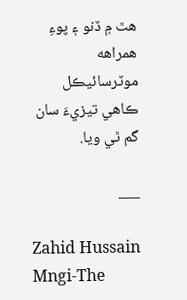هٿ ۾ ڏنو ۽ پوءِ همراهه موٽرسائيڪل ڪاهي تيزيءَ سان گم ٿي ويا.

___

Zahid Hussain Mngi-The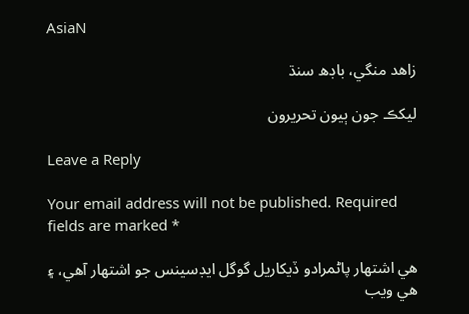AsiaN

زاھد منگي، باڊھ سنڌ

ليکڪ جون ٻيون تحريرون

Leave a Reply

Your email address will not be published. Required fields are marked *

هي اشتهار پاڻمرادو ڏيکاريل گوگل ايڊسينس جو اشتهار آهي، ۽ هي ويب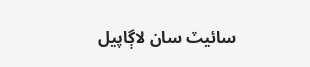سائيٽ سان لاڳاپيل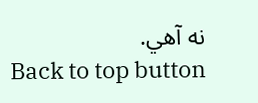نه آهي.
Back to top button